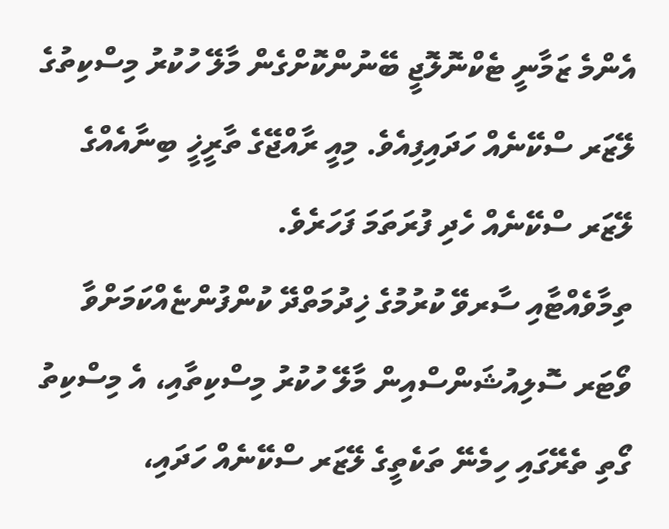އެންމެ ޒަމާނީ ޓެކްނޮލޮޖީ ބޭނުންކޮށްގެން މާލޭ ހުކުރު މިސްކިތުގެ ލޭޒަރ ސްކޭނެއް ހަދައިފިއެވެ. މިއީ ރާއްޖޭގެ ތާރީޚީ ބިނާއެއްގެ ލޭޒަރ ސްކޭނެއް ހެދި ފުރަތަމަ ފަހަރެވެ.
ތިމާވެއްޓާއި ސާރވޭ ކުރުމުގެ ޚިދުމަތްދޭ ކުންފުންޏެއްކަމަށްވާ ވޯޓަރ ސޮލިއުޝަންސްއިން މާލޭ ހުކުރު މިސްކިތާއި، އެ މިސްކިތު ގޯތި ތެރޭގައި ހިމެނޭ ތަކެތީގެ ލޭޒަރ ސްކޭނެއް ހަދައި،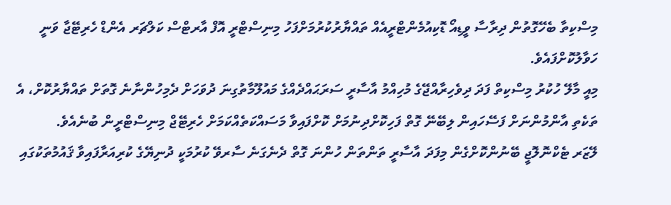މިސްކިތާ ބެހޭގޮތުން ދިރާސާ ވީޑިއޯ ޑޮކިއުމެންޓްރީއެއް ތައްޔާރުކުރުމަށްފަހު މިނިސްޓްރީ އޮފް އާރޓްސް ކަލްޗަރ އެންޑް ހެރިޓޭޖާ ވަނީ ހަވާލުކޮށްފައެވެ.
މިއީ މާލޭ ހުކުރު މިސްކިތް ފަދަ ދިވެހިރާއްޖޭގެ މުހިއްމު އާސާރީ ސަރަޙައްދެއްގެ މައުލޫމާތުގިނަ ދުވަހަށް ދެމިހުންނާނެ ގޮތަށް ތައްޔާރުކޮށް، އެ ތަކެތި އާންމުންނަށް ފަސޭހައިން ލިބޭނޭ ގޮތް ފަހިކޮށްދިނުމަށް ކޮށްފައިވާ މަސައްކަތެއްކަމަށް ހެރިޓޭޖް މިނިސްޓްރީން ބުނެއެވެ.
ލޭޒަރ ޓެކްނޮލޮޖީ ބޭނުންކޮށްގެން މިފަދަ އާސާރީ ތަންތަން ހުންނަ ގޮތް ދެނެގަނެ ސާރވޭ ކުރުމަކީ ދުނިޔޭގެ ކުރިއަރާފައިވާ ޤައުމުތަކުގައި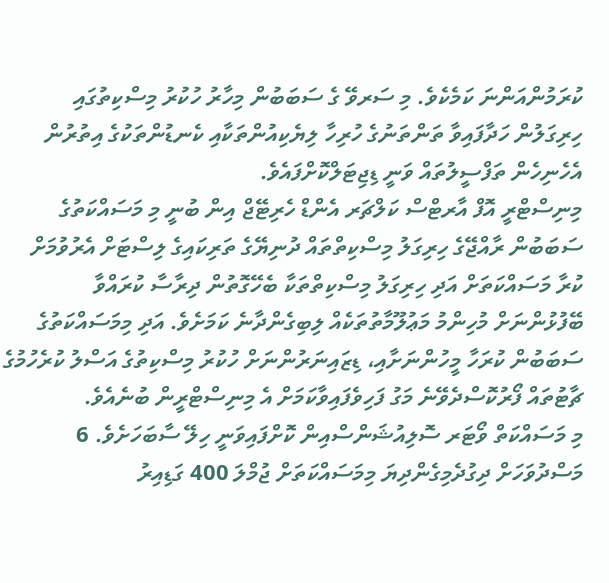ކުރަމުންއަންނަ ކަމެކެވެ. މި ސަރވޭ ގެ ސަބަބުން މިހާރު ހުކުރު މިސްކިތުގައި ހިރިގަލުން ހަދާފައިވާ ތަންތަނުގެ ހުރިހާ ލިޔެކިއުންތަކާއި ކެނޑުންތަކުގެ އިތުރުން އެހެނިހެން ތަފްސީލުތައް ވަނީ ޑިޖިޓަލްކޮށްފައެވެ.
މިނިސްޓްރީ އޮފް އާރޓްސް ކަލްޗަރ އެންޑް ހެރިޓޭޖް އިން ބުނީ މި މަސައްކަތުގެ ސަބަބުން ރާއްޖޭގެ ހިރިގަލު މިސްކިތްތައް ދުނިޔޭގެ ތަރިކައިގެ ލިސްޓަށް އެރުވުމަށް ކުރާ މަސައްކަތަށް އަދި ހިރިގަލު މިސްކިތްތަކާ ބެހޭގޮތުން ދިރާސާ ކުރައްވާ ބޭފުޅުންނަށް މުހިންމު މަޢުލޫމާތުތަކެއް ލިބިގެންދާނެ ކަމަށެވެ. އަދި މިމަސައްކަތުގެ ސަބަބުން ކުރަހާ މީހުންނަށާއި، ޑިޒައިނަރުންނަށް ހުކުރު މިސްކިތުގެ އަސްލު ކުރެހުމުގެ ޗާޓުތައް ފޯރުކޮސްދެވޭނެ މަގު ފަހިވެފައިވާކަމަށް އެ މިނިސްޓްރީން ބުނެއެވެ.
މި މަސައްކަތް ވޯޓަރ ސޮލިއުޝަންސްއިން ކޮށްފައިވަނީ ހިލޭ ސާބަހަށެވެ. 6 މަސްދުވަހަށް ދިގުދެމިގެންދިޔަ މިމަސައްކަތަށް ޖުމްލަ 400 ގަޑިއިރު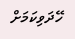ހޭދަވިކަމަށް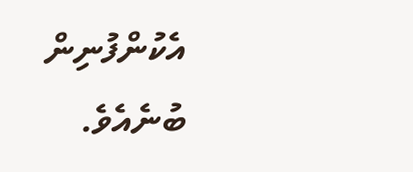އެކުންފުނިން ބުނެއެވެ.